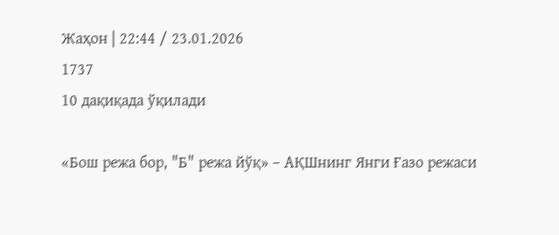Жаҳон | 22:44 / 23.01.2026
1737
10 дақиқада ўқилади

«Бош режа бор, "Б" режа йўқ» – АҚШнинг Янги Ғазо режаси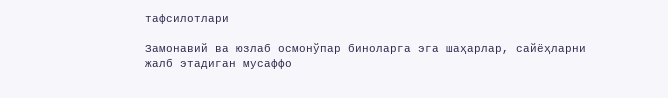тафсилотлари

Замонавий ва юзлаб осмонўпар биноларга эга шаҳарлар, сайёҳларни жалб этадиган мусаффо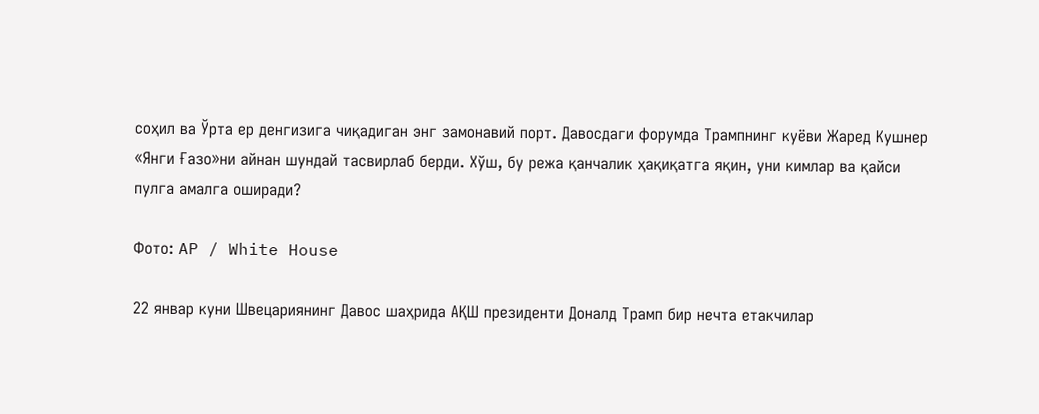соҳил ва Ўрта ер денгизига чиқадиган энг замонавий порт. Давосдаги форумда Трампнинг куёви Жаред Кушнер «Янги Ғазо»ни айнан шундай тасвирлаб берди. Хўш, бу режа қанчалик ҳақиқатга яқин, уни кимлар ва қайси пулга амалга оширади?

Фото: AP / White House

22 январ куни Швецариянинг Давос шаҳрида АҚШ президенти Доналд Трамп бир нечта етакчилар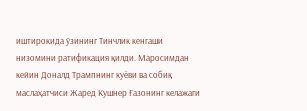иштирокида ўзининг Тинчлик кенгаши низомини ратификация қилди. Маросимдан кейин Доналд Трампнинг куёви ва собиқ маслаҳатчиси Жаред Кушнер Ғазонинг келажаги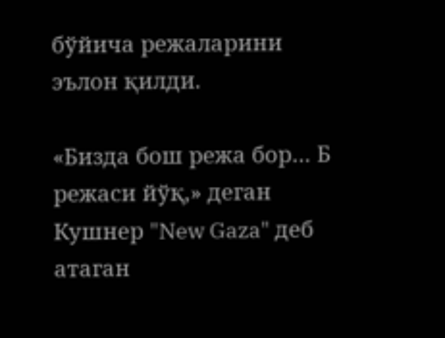бўйича режаларини эълон қилди.

«Бизда бош режа бор… Б режаси йўқ,» деган Кушнер "New Gaza" деб атаган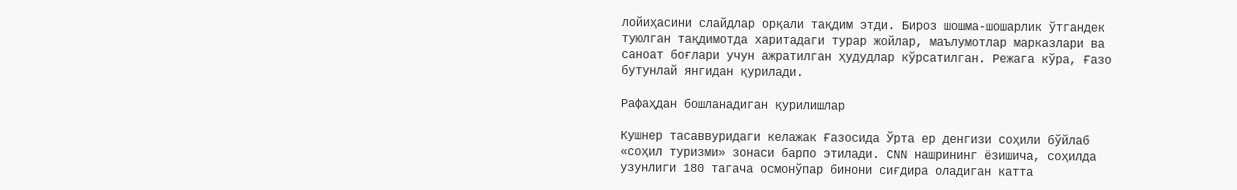лойиҳасини слайдлар орқали тақдим этди. Бироз шошма-шошарлик ўтгандек туюлган тақдимотда харитадаги турар жойлар, маълумотлар марказлари ва саноат боғлари учун ажратилган ҳудудлар кўрсатилган. Режага кўра, Ғазо бутунлай янгидан қурилади.

Рафаҳдан бошланадиган қурилишлар

Кушнер тасаввуридаги келажак Ғазосида Ўрта ер денгизи соҳили бўйлаб «соҳил туризми» зонаси барпо этилади. CNN нашрининг ёзишича, соҳилда узунлиги 180 тагача осмонўпар бинони сиғдира оладиган катта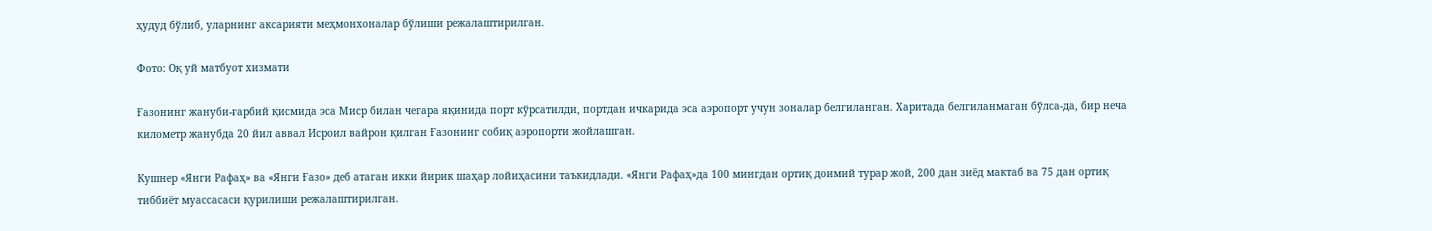ҳудуд бўлиб, уларнинг аксарияти меҳмонхоналар бўлиши режалаштирилган.

Фото: Оқ уй матбуот хизмати

Ғазонинг жануби-ғарбий қисмида эса Миср билан чегара яқинида порт кўрсатилди, портдан ичкарида эса аэропорт учун зоналар белгиланган. Харитада белгиланмаган бўлса-да, бир неча километр жанубда 20 йил аввал Исроил вайрон қилган Ғазонинг собиқ аэропорти жойлашган.

Кушнер «Янги Рафаҳ» ва «Янги Ғазо» деб атаган икки йирик шаҳар лойиҳасини таъкидлади. «Янги Рафаҳ»да 100 мингдан ортиқ доимий турар жой, 200 дан зиёд мактаб ва 75 дан ортиқ тиббиёт муассасаси қурилиши режалаштирилган.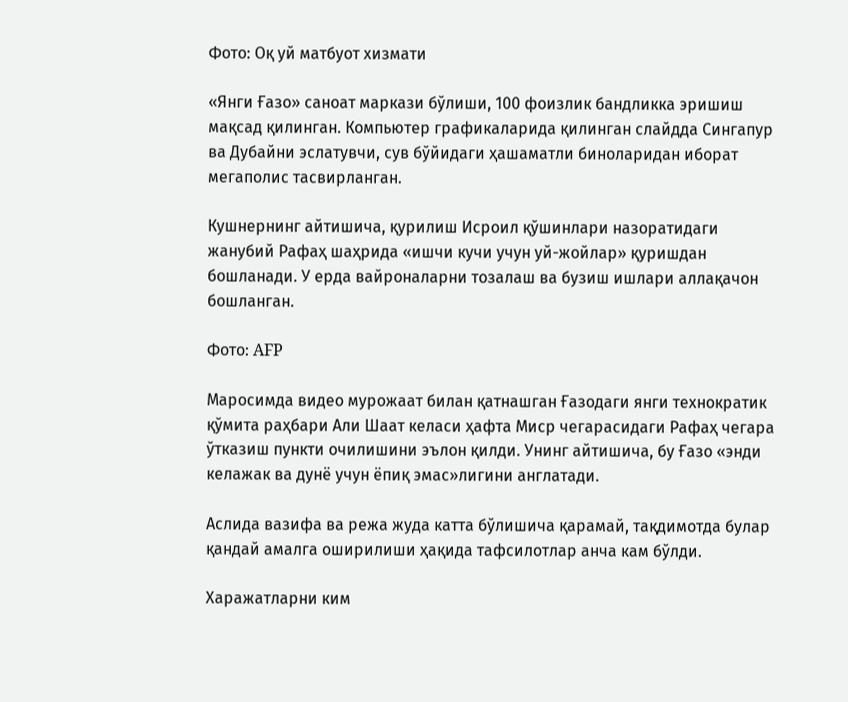Фото: Оқ уй матбуот хизмати

«Янги Ғазо» саноат маркази бўлиши, 100 фоизлик бандликка эришиш мақсад қилинган. Компьютер графикаларида қилинган слайдда Сингапур ва Дубайни эслатувчи, сув бўйидаги ҳашаматли биноларидан иборат мегаполис тасвирланган.

Кушнернинг айтишича, қурилиш Исроил қўшинлари назоратидаги жанубий Рафаҳ шаҳрида «ишчи кучи учун уй-жойлар» қуришдан бошланади. У ерда вайроналарни тозалаш ва бузиш ишлари аллақачон бошланган.

Фото: AFP

Маросимда видео мурожаат билан қатнашган Ғазодаги янги технократик қўмита раҳбари Али Шаат келаси ҳафта Миср чегарасидаги Рафаҳ чегара ўтказиш пункти очилишини эълон қилди. Унинг айтишича, бу Ғазо «энди келажак ва дунё учун ёпиқ эмас»лигини англатади.

Аслида вазифа ва режа жуда катта бўлишича қарамай, тақдимотда булар қандай амалга оширилиши ҳақида тафсилотлар анча кам бўлди.

Харажатларни ким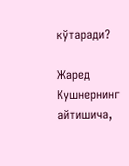кўтаради?

Жаред Кушнернинг айтишича,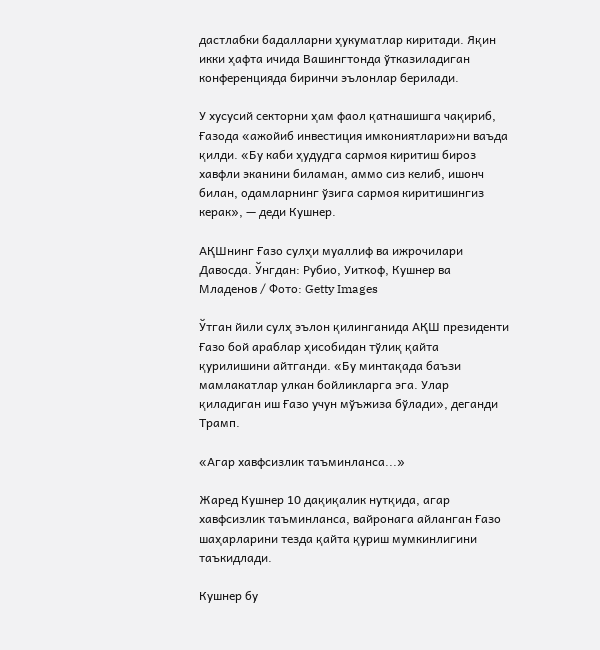дастлабки бадалларни ҳукуматлар киритади. Яқин икки ҳафта ичида Вашингтонда ўтказиладиган конференцияда биринчи эълонлар берилади.

У хусусий секторни ҳам фаол қатнашишга чақириб, Ғазода «ажойиб инвестиция имкониятлари»ни ваъда қилди. «Бу каби ҳудудга сармоя киритиш бироз хавфли эканини биламан, аммо сиз келиб, ишонч билан, одамларнинг ўзига сармоя киритишингиз керак», — деди Кушнер.

АҚШнинг Ғазо сулҳи муаллиф ва ижрочилари Давосда. Ўнгдан: Рубио, Уиткоф, Кушнер ва Младенов / Фото: Getty Images

Ўтган йили сулҳ эълон қилинганида АҚШ президенти Ғазо бой араблар ҳисобидан тўлиқ қайта қурилишини айтганди. «Бу минтақада баъзи мамлакатлар улкан бойликларга эга. Улар қиладиган иш Ғазо учун мўъжиза бўлади», деганди Трамп.

«Агар хавфсизлик таъминланса...»

Жаред Кушнер 10 дақиқалик нутқида, агар хавфсизлик таъминланса, вайронага айланган Ғазо шаҳарларини тезда қайта қуриш мумкинлигини таъкидлади.

Кушнер бу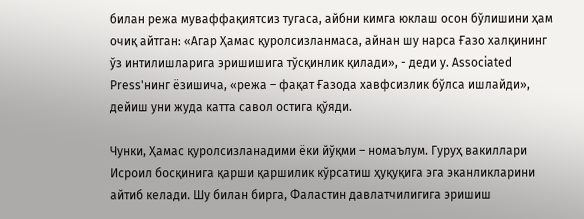билан режа муваффақиятсиз тугаса, айбни кимга юклаш осон бўлишини ҳам очиқ айтган: «Агар Ҳамас қуролсизланмаса, айнан шу нарса Ғазо халқининг ўз интилишларига эришишига тўсқинлик қилади», - деди у. Associated Press'нинг ёзишича, «режа – фақат Ғазода хавфсизлик бўлса ишлайди», дейиш уни жуда катта савол остига қўяди.

Чунки, Ҳамас қуролсизланадими ёки йўқми – номаълум. Гуруҳ вакиллари Исроил босқинига қарши қаршилик кўрсатиш ҳуқуқига эга эканликларини айтиб келади. Шу билан бирга, Фаластин давлатчилигига эришиш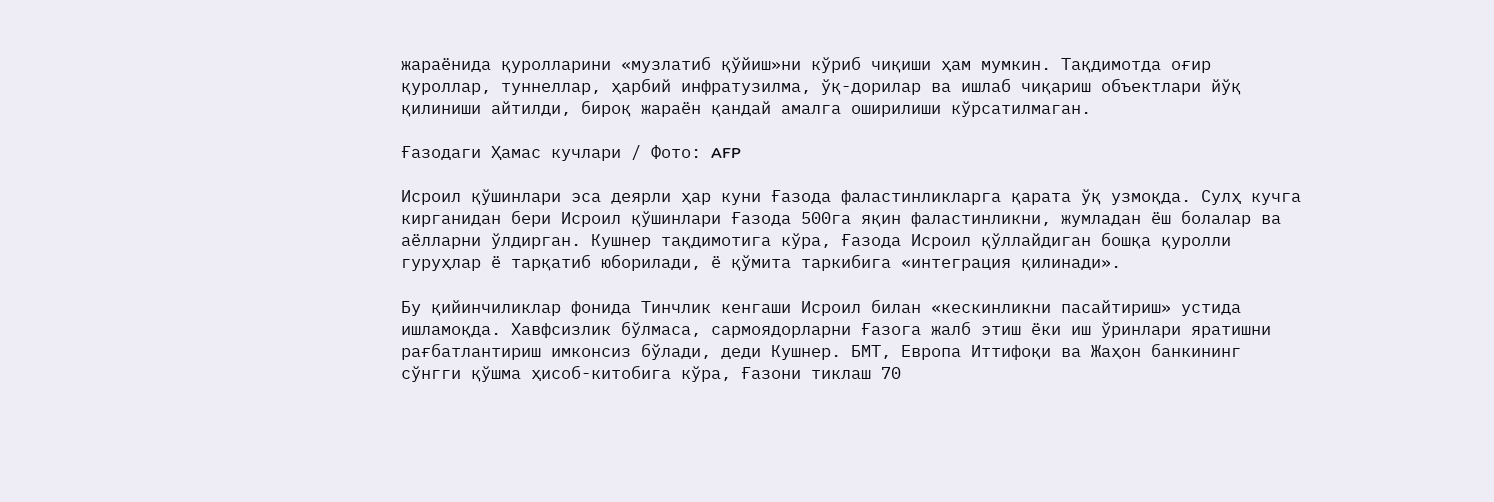жараёнида қуролларини «музлатиб қўйиш»ни кўриб чиқиши ҳам мумкин. Тақдимотда оғир қуроллар, туннеллар, ҳарбий инфратузилма, ўқ-дорилар ва ишлаб чиқариш объектлари йўқ қилиниши айтилди, бироқ жараён қандай амалга оширилиши кўрсатилмаган.

Ғазодаги Ҳамас кучлари / Фото: AFP

Исроил қўшинлари эса деярли ҳар куни Ғазода фаластинликларга қарата ўқ узмоқда. Сулҳ кучга кирганидан бери Исроил қўшинлари Ғазода 500га яқин фаластинликни, жумладан ёш болалар ва аёлларни ўлдирган. Кушнер тақдимотига кўра, Ғазода Исроил қўллайдиган бошқа қуролли гуруҳлар ё тарқатиб юборилади, ё қўмита таркибига «интеграция қилинади».

Бу қийинчиликлар фонида Тинчлик кенгаши Исроил билан «кескинликни пасайтириш» устида ишламоқда. Хавфсизлик бўлмаса, сармоядорларни Ғазога жалб этиш ёки иш ўринлари яратишни рағбатлантириш имконсиз бўлади, деди Кушнер. БМТ, Европа Иттифоқи ва Жаҳон банкининг сўнгги қўшма ҳисоб-китобига кўра, Ғазони тиклаш 70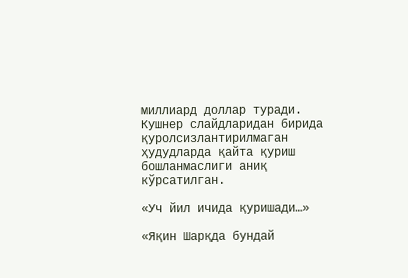миллиард доллар туради. Кушнер слайдларидан бирида қуролсизлантирилмаган ҳудудларда қайта қуриш бошланмаслиги аниқ кўрсатилган.

«Уч йил ичида қуришади…»

«Яқин Шарқда бундай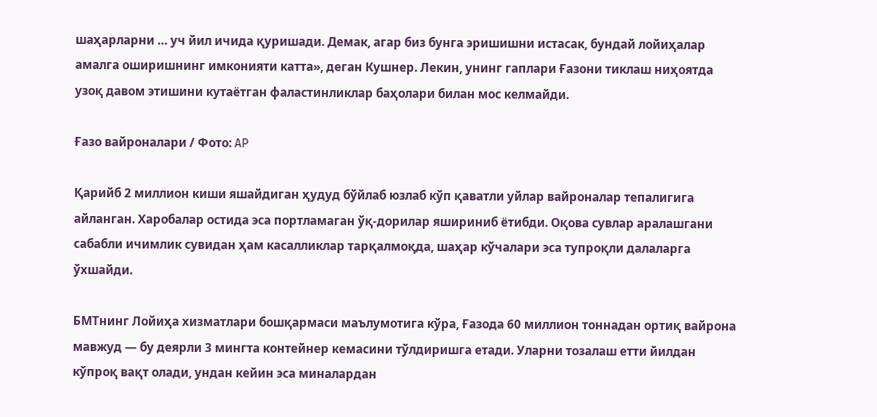шаҳарларни … уч йил ичида қуришади. Демак, агар биз бунга эришишни истасак, бундай лойиҳалар амалга оширишнинг имконияти катта», деган Кушнер. Лекин, унинг гаплари Ғазони тиклаш ниҳоятда узоқ давом этишини кутаётган фаластинликлар баҳолари билан мос келмайди.

Ғазо вайроналари / Фото: AP

Қарийб 2 миллион киши яшайдиган ҳудуд бўйлаб юзлаб кўп қаватли уйлар вайроналар тепалигига айланган. Харобалар остида эса портламаган ўқ-дорилар яшириниб ётибди. Оқова сувлар аралашгани сабабли ичимлик сувидан ҳам касалликлар тарқалмоқда, шаҳар кўчалари эса тупроқли далаларга ўхшайди.

БМТнинг Лойиҳа хизматлари бошқармаси маълумотига кўра, Ғазода 60 миллион тоннадан ортиқ вайрона мавжуд — бу деярли 3 мингта контейнер кемасини тўлдиришга етади. Уларни тозалаш етти йилдан кўпроқ вақт олади, ундан кейин эса миналардан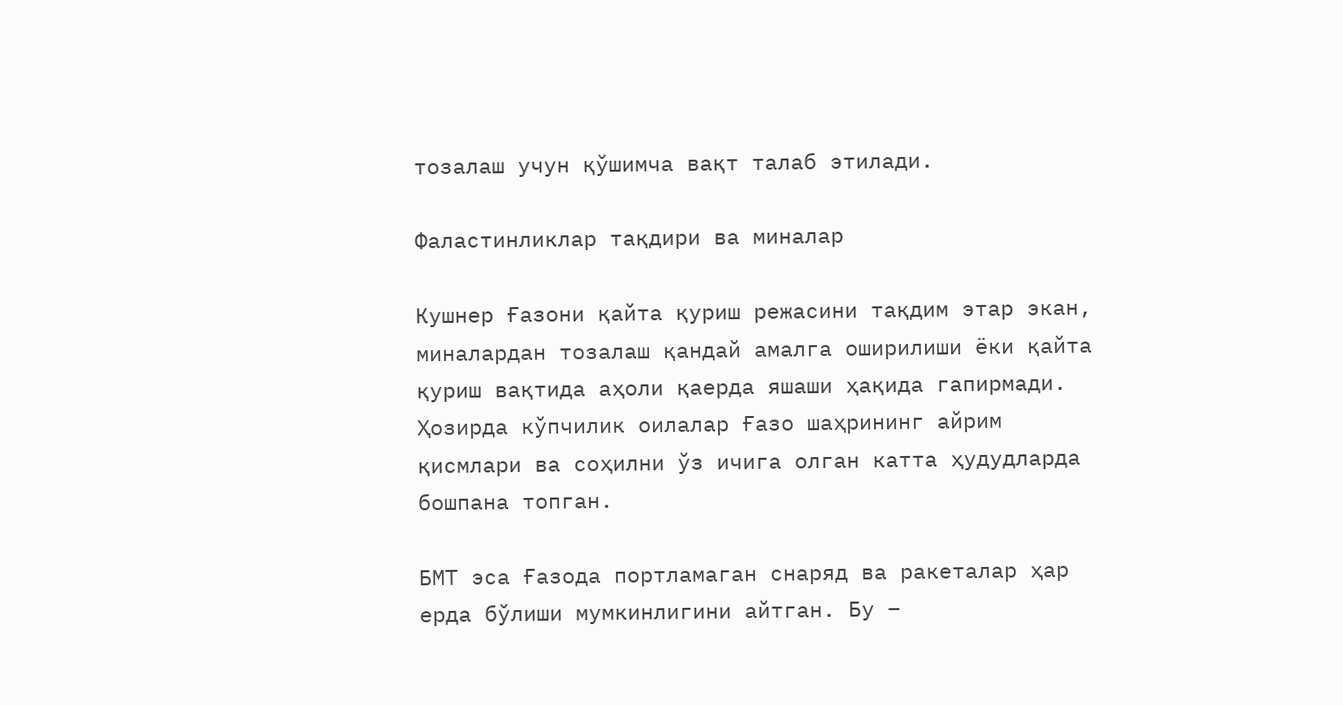тозалаш учун қўшимча вақт талаб этилади.

Фаластинликлар тақдири ва миналар

Кушнер Ғазони қайта қуриш режасини тақдим этар экан, миналардан тозалаш қандай амалга оширилиши ёки қайта қуриш вақтида аҳоли қаерда яшаши ҳақида гапирмади. Ҳозирда кўпчилик оилалар Ғазо шаҳрининг айрим қисмлари ва соҳилни ўз ичига олган катта ҳудудларда бошпана топган.

БМТ эса Ғазода портламаган снаряд ва ракеталар ҳар ерда бўлиши мумкинлигини айтган. Бу –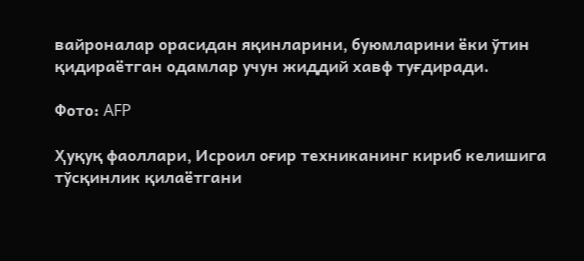вайроналар орасидан яқинларини, буюмларини ёки ўтин қидираётган одамлар учун жиддий хавф туғдиради.

Фото: AFP

Ҳуқуқ фаоллари, Исроил оғир техниканинг кириб келишига тўсқинлик қилаётгани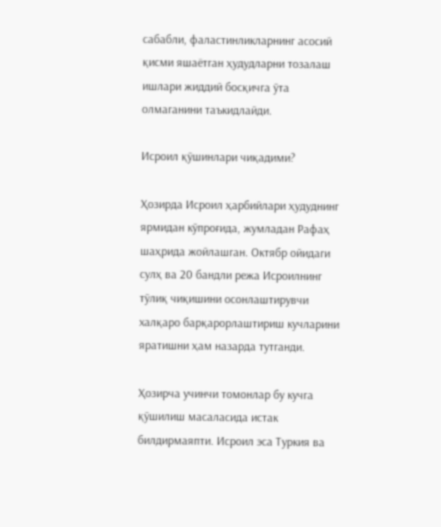сабабли, фаластинликларнинг асосий қисми яшаётган ҳудудларни тозалаш ишлари жиддий босқичга ўта олмаганини таъкидлайди.

Исроил қўшинлари чиқадими?

Ҳозирда Исроил ҳарбийлари ҳудуднинг ярмидан кўпроғида, жумладан Рафаҳ шаҳрида жойлашган. Октябр ойидаги сулҳ ва 20 бандли режа Исроилнинг тўлиқ чиқишини осонлаштирувчи халқаро барқарорлаштириш кучларини яратишни ҳам назарда тутганди.

Ҳозирча учинчи томонлар бу кучга қўшилиш масаласида истак билдирмаяпти. Исроил эса Туркия ва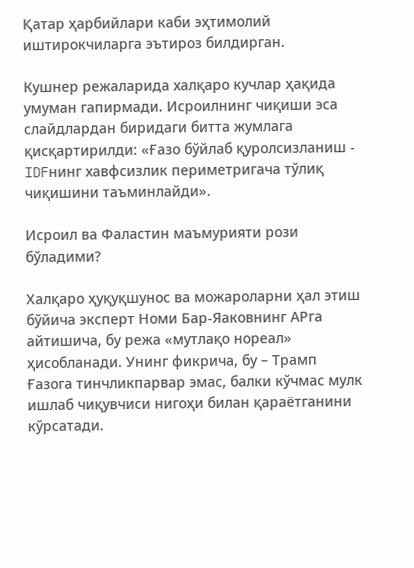Қатар ҳарбийлари каби эҳтимолий иштирокчиларга эътироз билдирган.

Кушнер режаларида халқаро кучлар ҳақида умуман гапирмади. Исроилнинг чиқиши эса слайдлардан биридаги битта жумлага қисқартирилди: «Ғазо бўйлаб қуролсизланиш - IDFнинг хавфсизлик периметригача тўлиқ чиқишини таъминлайди».

Исроил ва Фаластин маъмурияти рози бўладими?

Халқаро ҳуқуқшунос ва можароларни ҳал этиш бўйича эксперт Номи Бар-Яаковнинг APга айтишича, бу режа «мутлақо нореал» ҳисобланади. Унинг фикрича, бу – Трамп Ғазога тинчликпарвар эмас, балки кўчмас мулк ишлаб чиқувчиси нигоҳи билан қараётганини кўрсатади.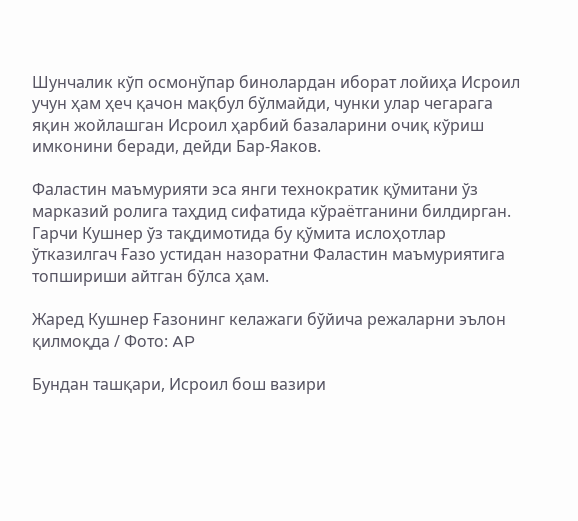Шунчалик кўп осмонўпар бинолардан иборат лойиҳа Исроил учун ҳам ҳеч қачон мақбул бўлмайди, чунки улар чегарага яқин жойлашган Исроил ҳарбий базаларини очиқ кўриш имконини беради, дейди Бар-Яаков.

Фаластин маъмурияти эса янги технократик қўмитани ўз марказий ролига таҳдид сифатида кўраётганини билдирган. Гарчи Кушнер ўз тақдимотида бу қўмита ислоҳотлар ўтказилгач Ғазо устидан назоратни Фаластин маъмуриятига топшириши айтган бўлса ҳам.

Жаред Кушнер Ғазонинг келажаги бўйича режаларни эълон қилмоқда / Фото: AP

Бундан ташқари, Исроил бош вазири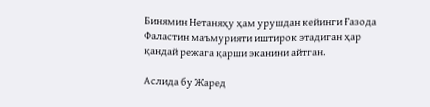Бинямин Нетаняҳу ҳам урушдан кейинги Ғазода Фаластин маъмурияти иштирок этадиган ҳар қандай режага қарши эканини айтган.

Аслида бу Жаред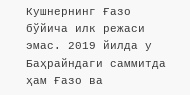Кушнернинг Ғазо бўйича илк режаси эмас. 2019 йилда у Баҳрайндаги саммитда ҳам Ғазо ва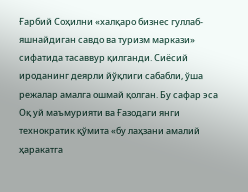Ғарбий Соҳилни «халқаро бизнес гуллаб-яшнайдиган савдо ва туризм маркази» сифатида тасаввур қилганди. Сиёсий ироданинг деярли йўқлиги сабабли, ўша режалар амалга ошмай қолган. Бу сафар эса Оқ уй маъмурияти ва Ғазодаги янги технократик қўмита «бу лаҳзани амалий ҳаракатга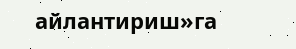айлантириш»га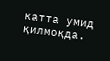катта умид қилмоқда.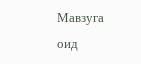Мавзуга оид